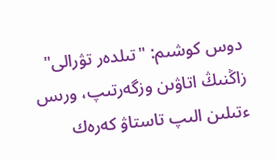دوس كوشىم: "تىلدەر تۋرالى" زاڭنىڭ اتاۋىن وزگەرتىپ، ورىس ءتىلىن الىپ تاستاۋ كەرەك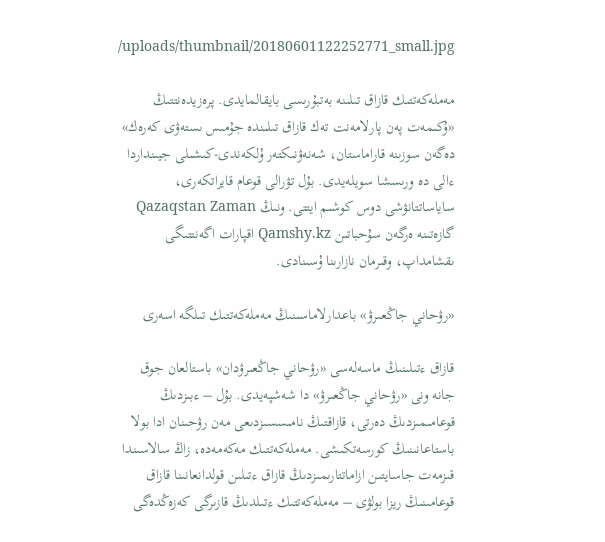/uploads/thumbnail/20180601122252771_small.jpg

مەملەكەتتىك قازاق تىلىنە بەتبۇرىسى بايقالمايدى. پرەزيدەنتتىڭ «ۇكىمەت پەن پارلامەنت تەك قازاق تىلىندە جۇمىس ىستەۋى كەرەك» دەگەن سوزىنە قاراماستان، شەنەۋنىكتەر ۇلكەندى-كىشىلى جيىنداردا ءالى دە ورىسشا سويلەيدى. بۇل تۋرالى قوعام قايراتكەرى، ساياساتتانۋشى دوس كوشىم ايتتى. ونىڭ Qazaqstan Zaman گازەتىنە ەرگەن سۇحباتىن Qamshy.kz اقپارات اگەنتتىگى ىقشامداپ، وقىرمان نازارىنا ۇسىنادى.

«رۋحاني جاڭعىرۋ» باعدارلاماسىنىڭ مەملەكەتتىك تىلگە اسەرى

قازاق ءتىلىنىڭ ماسەلەسى «رۋحاني جاڭعىرۋدان» باستالعان جوق جانە ونى «رۋحاني جاڭعىرۋ» دا شەشپەيدى. بۇل – ءبىزدىڭ قوعامىمىزدىڭ دەرتى، قازاقتىڭ نامىسسىزدىعى مەن رۋحىنان ادا بولا باستاعانىنىڭ كورسەتكىشى. مەملەكەتتىك مەكەمەدە، زاڭ سالاسىندا قىزمەت جاسايتىن ازاماتتارىمىزدىڭ قازاق ءتىلىن قولدانعانىنا قازاق قوعامىنىڭ ريزا بولۋى – مەملەكەتتىك ءتىلدىڭ قازىرگى كەزەڭدەگى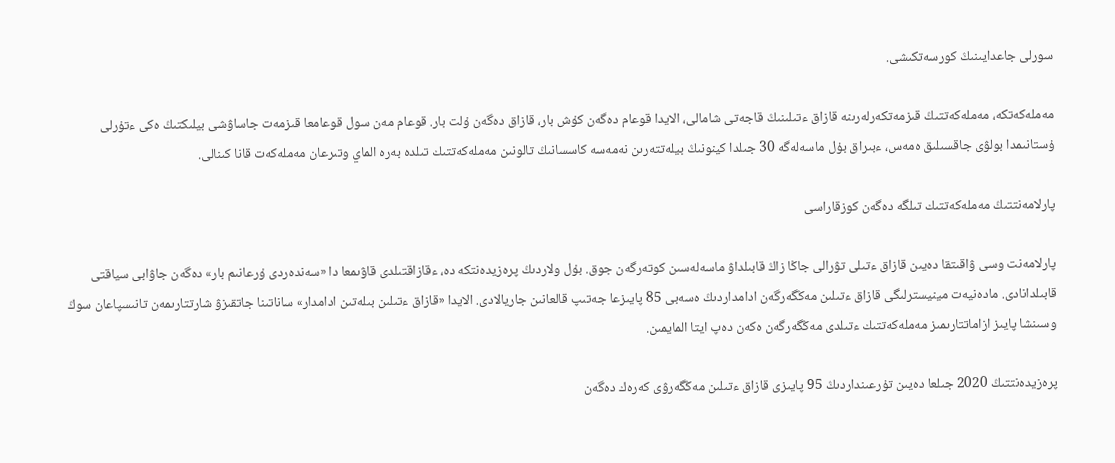سورلى جاعدايىنىڭ كورسەتكىشى.

مەملەكەتكە، مەملەكەتتىڭ قىزمەتكەرلەرىنە قازاق ءتىلىنىڭ قاجەتى شامالى، الايدا قوعام دەگەن كۇش بار، قازاق دەگەن ۇلت بار. قوعام مەن سول قوعامعا قىزمەت جاساۋشى بيلىكتىڭ ەكى ءتۇرلى ۇستانىمدا بولۋى جاقسىلىق ەمەس، ءبىراق بۇل ماسەلەگە 30 جىلدا كينونىڭ بيلەتتەرىن نەمەسە كاسسانىڭ تالونىن مەملەكەتتىك تىلدە بەرە الماي وتىرعان مەملەكەت قانا كىنالى.

پارلامەنتتىڭ مەملەكەتتىك تىلگە دەگەن كوزقاراسى

پارلامەنت وسى ۋاقىتقا دەيىن قازاق ءتىلى تۋرالى جاڭا زاڭ قابىلداۋ ماسەلەسىن كوتەرگەن جوق. بۇل ولاردىڭ پرەزيدەنتكە دە، ءقازاقتىلدى قاۋىمعا دا «سەندەردى ۇرعانىم بار» دەگەن جاۋابى سياقتى قابىلدانادى. مادەنيەت مينيسترلىگى قازاق ءتىلىن مەڭگەرگەن ادامداردىڭ ەسەبى 85 پايىزعا جەتىپ قالعانىن جاريالادى. الايدا «قازاق ءتىلىن بىلەتىن ادامدار» ساناتىنا جاتقىزۋ شارتتارىمەن تانىسپاعان سوڭ وسىنشا پايىز ازاماتتارىمىز مەملەكەتتىك ءتىلدى مەڭگەرگەن ەكەن دەپ ايتا المايمىن.

پرەزيدەنتتىڭ 2020 جىلعا دەيىن تۇرعىنداردىڭ 95 پايىزى قازاق ءتىلىن مەڭگەرۋى كەرەك دەگەن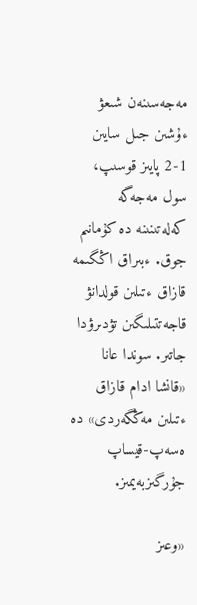مەجەسىنەن شىعۋ ءۇشىن جىل سايىن 1-2 پايىز قوسىپ، سول مەجەگە كەلەتىنىنە دە كۇمانىم جوق. ءبىراق اڭگىمە قازاق ءتىلىن قولدانۋ قاجەتتىلىگىن تۋدىرۋدا جاتىر. سوندا عانا «قانشا ادام قازاق ءتىلىن مەڭگەردى» دە ەسەپ-قيساپ جۇرگىزبەيمىز.

«وعىز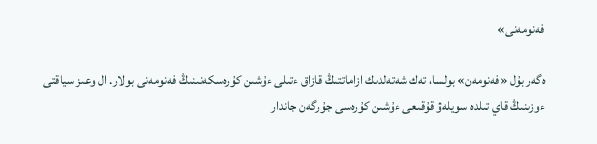فەنومەنى»

ەگەر بۇل «فەنومەن» بولسا، تەك شەتەلدىك ازاماتتىڭ قازاق ءتىلى ءۇشىن كۇرەسكەنىنىڭ فەنومەنى بولار. ال وعىز سياقتى ءوزىنىڭ قاي تىلدە سويلەۋ قۇقىعى ءۇشىن كۇرەسى جۇرگەن جاندار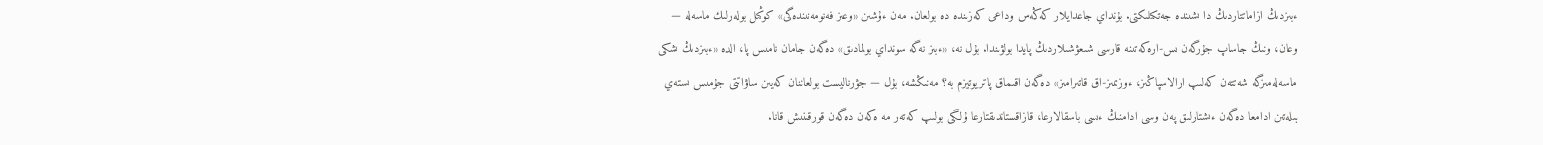ءبىزدىڭ ازاماتتاردىڭ دا ىشىندە جەتكىلىكتى. بۇنداي جاعدايلار كەڭەس وداعى كەزىندە دە بولعان. مەن ءۇشىن «وعىز فەنومەنىندەگى» كوڭىل بولەرلىك ماسەلە — وعان، ونىڭ جاساپ جۇرگەن ىس-ارەكەتىنە قارسى شىعۋشىلاردىڭ پايدا بولۋىندا. بۇل نە، «ءبىز نەگە سونداي بولمادىق» دەگەن جامان نامىس پا، الدە «ءبىزدىڭ ىشكى ماسەلەمىزگە شەتتەن كەلىپ ارالاسپاڭىز، ءوزىمىز-اق قاتىرامىز» دەگەن اقىماق پاتريوتيزم بە؟ مەنىڭشە، بۇل — جۋرناليست بولعاننان كەيىن ساۋاتتى جۇمىس ىستەي بىلەتىن ادامعا دەگەن ءىشتارلىق پەن وسى ادامنىڭ ءىسى باسقالارعا، قازاقستاندىقتارعا ۇلگى بولىپ كەتەر مە ەكەن دەگەن قورقىنىش قانا.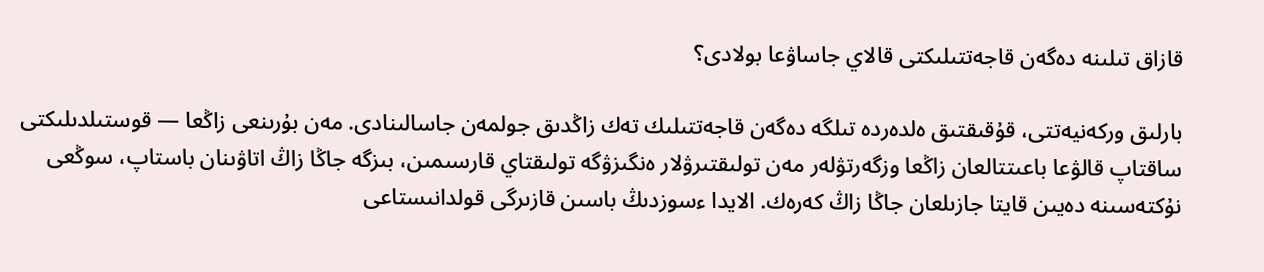قازاق تىلىنە دەگەن قاجەتتىلىكتى قالاي جاساۋعا بولادى؟

بارلىق وركەنيەتتى، قۇقىقتىق ەلدەردە تىلگە دەگەن قاجەتتىلىك تەك زاڭدىق جولمەن جاسالىنادى. مەن بۇرىنعى زاڭعا — قوستىلدىلىكتى ساقتاپ قالۋعا باعىتتالعان زاڭعا وزگەرتۋلەر مەن تولىقتىرۋلار ەنگىزۋگە تولىقتاي قارسىمىن، بىزگە جاڭا زاڭ اتاۋىنان باستاپ، سوڭعى نۇكتەسىنە دەيىن قايتا جازىلعان جاڭا زاڭ كەرەك. الايدا ءسوزدىڭ باسىن قازىرگى قولدانىستاعى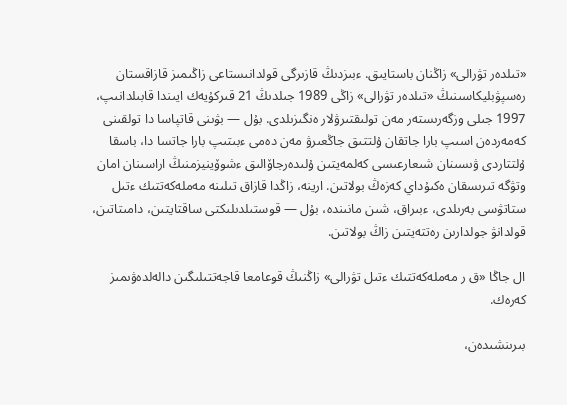«تىلدەر تۋرالى» زاڭنان باستايىق. ءبىزدىڭ قازىرگى قولدانىستاعى زاڭىمىز قازاقستان رەسپۋبليكاسىنىڭ «تىلدەر تۋرالى» زاڭى 1989 جىلدىڭ 21 قىركۇيەك ايىندا قابىلدانىپ، 1997 جىلى وزگەرىستەر مەن تولىقتىرۋلار ەنگىزىلدى. بۇل — بۋىنى قاتپاسا دا تولقىنى كەمەردەن اسىپ بارا جاتقان ۇلتتىق جاڭعىرۋ مەن دەمى ءبىتىپ بارا جاتسا دا، باسقا ۇلتتاردى ۋىسىنان شىعارعىسى كەلمەيتىن ۇلىدەرجاۆالىق ءشوۆينيزمنىڭ اراسىنان امان وتۋگە تىرىسقان ەكىۇداي كەزەڭ بولاتىن. ارينە، زاڭدا قازاق تىلىنە مەملەكەتتىك ءتىل ستاتۋسى بەرىلدى، ءبىراق، شىن مانىندە، بۇل — قوستىلدىلىكتى ساقتايتىن، دامىتاتىن، قولدانۋ جولدارىن رەتتەيتىن زاڭ بولاتىن.

ال جاڭا «ق ر مەملەكەتتىك ءتىل تۋرالى» زاڭنىڭ قوعامعا قاجەتتىلىگىن دالەلدەۋىمىز كەرەك.

بىرىنشىدەن،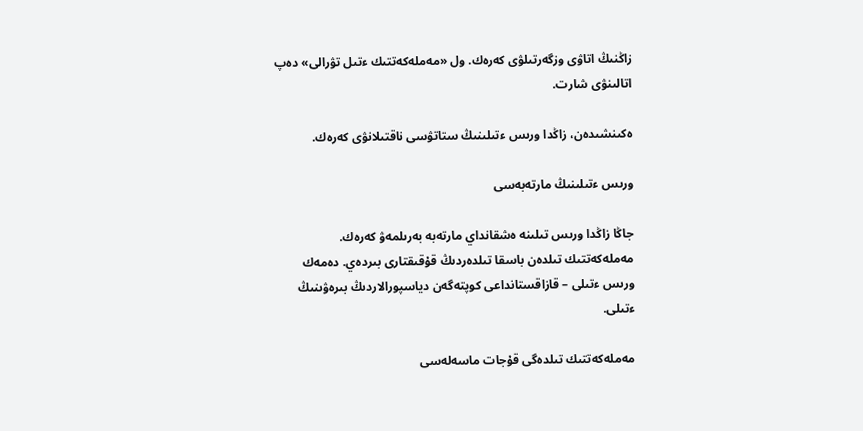زاڭنىڭ اتاۋى وزگەرتىلۋى كەرەك. ول «مەملەكەتتىك ءتىل تۋرالى» دەپ اتالىنۋى شارت.

ەكىنشىدەن، زاڭدا ورىس ءتىلىنىڭ ستاتۋسى ناقتىلانۋى كەرەك.

ورىس ءتىلىنىڭ مارتەبەسى

جاڭا زاڭدا ورىس تىلىنە ەشقانداي مارتەبە بەرىلمەۋ كەرەك. مەملەكەتتىك تىلدەن باسقا تىلدەردىڭ قۇقىقتارى بىردەي. دەمەك ورىس ءتىلى – قازاقستانداعى كوپتەگەن دياسپورالاردىڭ بىرەۋىنىڭ ءتىلى.

مەملەكەتتىك تىلدەگى قۇجات ماسەلەسى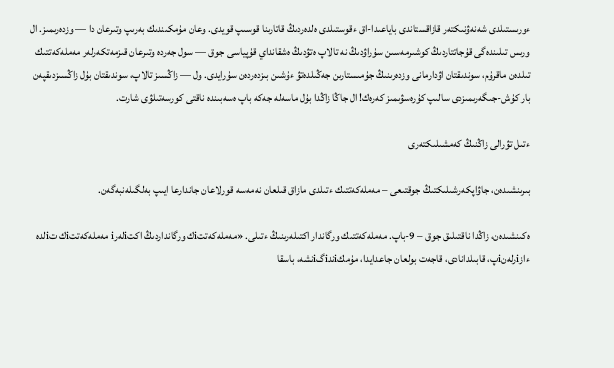ءورىستىلدى شەنەۋنىكتەر قازاقستاندى باياعىدا-اق ءقوستىلدى ەلدەردىڭ قاتارىنا قوسىپ قويدى. وعان مۇمكىندىك بەرىپ وتىرعان دا — وزدەرىمىز. ال ورىس تىلىندەگى قۇجاتتاردىڭ كوشىرمەسىن سۇراۋدىڭ نە تالاپ ەتۋدىڭ ەشقانداي قۇپياسى جوق — سول جەردە وتىرعان قىزمەتكەرلەر مەملەكەتتىك تىلدەن ماقرۇم، سوندىقتان اۋدارمانى وزدەرىنىڭ جۇمىستارىن جەڭىلدەتۋ ءۇشىن بىزدەردەن سۇرايدى. ول — زاڭسىز تالاپ، سوندىقتان بۇل زاڭسىزدىقپەن بار كۇش-جىگەرىمىزدى سالىپ كۇرەسۋىمىز كەرەك! ال جاڭا زاڭدا بۇل ماسەلە جەكە باپ ەسەبىندە ناقتى كورسەتىلۋى شارت.

ءتىل تۋرالى زاڭنىڭ كەمشىلىكتەرى

بىرىنشىدەن، جاۋاپكەرشىلىكتىڭ جوقتىعى – مەملەكەتتىك ءتىلدى مازاق قىلعان نەمەسە قورلاعان جاندارعا ايىپ بەلگىلەنبەگەن.

ەكىنشىدەن، زاڭدا ناقتىلىق جوق – 9-باپ. مەملەكەتتىك ورگاندار اكتىلەرىنىڭ ءتىلى. «مەملەكەتتiك ورگانداردىڭ اكتiلەرi مەملەكەتتiك تiلدە ءازiرلەنiپ، قابىلدانادى، قاجەت بولعان جاعدايدا، مۇمكiندiگiنشە، باسقا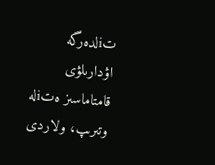تiلدەرگە اۋدارىلۋى قامتاماسىز ەتiلە وتىرىپ، ولاردى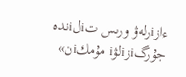ءازiرلەۋ ورىس تiلiندە جۇرگiزiلۋi مۇمكiن»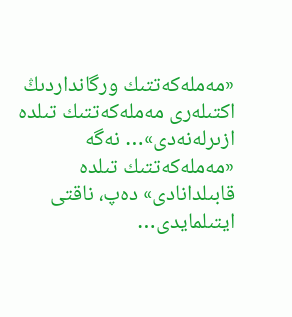«مەملەكەتتىك ورگانداردىڭ اكتىلەرى مەملەكەتتىك تىلدە ازىرلەنەدى»… نەگە «مەملەكەتتىك تىلدە قابىلدانادى» دەپ، ناقتى ايتىلمايدى…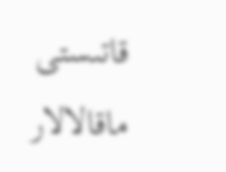قاتىستى ماقالالار